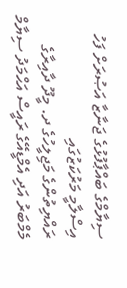ސިޔާމްގެ ބައްޕާފުޅުގެ ޖަނާޒާ އަޞުރަށް ފަހު އިސްލާމީ މަރުކަޒުގައި
ރައްޔިތުންގެ މަޖިލީހުގެ ދ. މީދޫ ދާއިރާގެ މެމްބަރު އަދި އެމްޑީއޭގެ ރައީސް އަޙްމަދު ސިޔާމް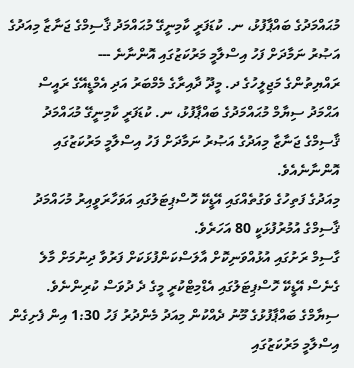މުޙައްމަދުގެ ބައްޕާފުޅު، ނ. ކުޑަފަރީ ކާމިނީގޭ މުޙައްމަދު ޤާސިމްގެ ޖަނާޒާ މިއަދުގެ އަޞުރު ނަމާދަށް ފަހު އިސްލާމީ މަރުކަޒުގައި އޮންނާނެ ---
ރައްޔިތުންގެ މަޖިލީހުގެ ދ. މީދޫ ދާއިރާގެ މެމްބަރު އަދި އެމްޑީއޭގެ ރައީސް އަޙްމަދު ސިޔާމް މުޙައްމަދުގެ ބައްޕާފުޅު، ނ. ކުޑަފަރީ ކާމިނީގޭ މުޙައްމަދު ޤާސިމްގެ ޖަނާޒާ މިއަދުގެ އަޞުރު ނަމާދަށް ފަހު އިސްލާމީ މަރުކަޒުގައި އޮންނާނެއެވެ.
މިއަދުގެ ފަތިހުގެ ވަގުތެއްގައި އޭޑީކޭ ހޮސްޕިޓަލުގައި އަވަހާރަވީއިރު މުހައްމަދު ޤާސިމްގެ އުމުރުފުޅަކީ 80 އަހަރެވެ.
ގާސިމް ރަށުގައި އުޅުއްވަނިކޮށް އާލަސްކަންފުޅަކަށް ފަރުވާ ދިނުމަށް މާލެ ގެނެސް އޭޑީކޭ ހޮސްޕިޓަލުގައި އެޑްމިޓްކުރީ މީގެ ދެ ދުވަސް ކުރިންނެވެ.
ސިޔާމްގެ ބައްޕާފުޅުގެ މޫނު ދެއްކުން މިއަދު މެންދުރު ފަހު 1:30 އިން ފެށިގެން އިސްލާމީ މަރުކަޒުގައި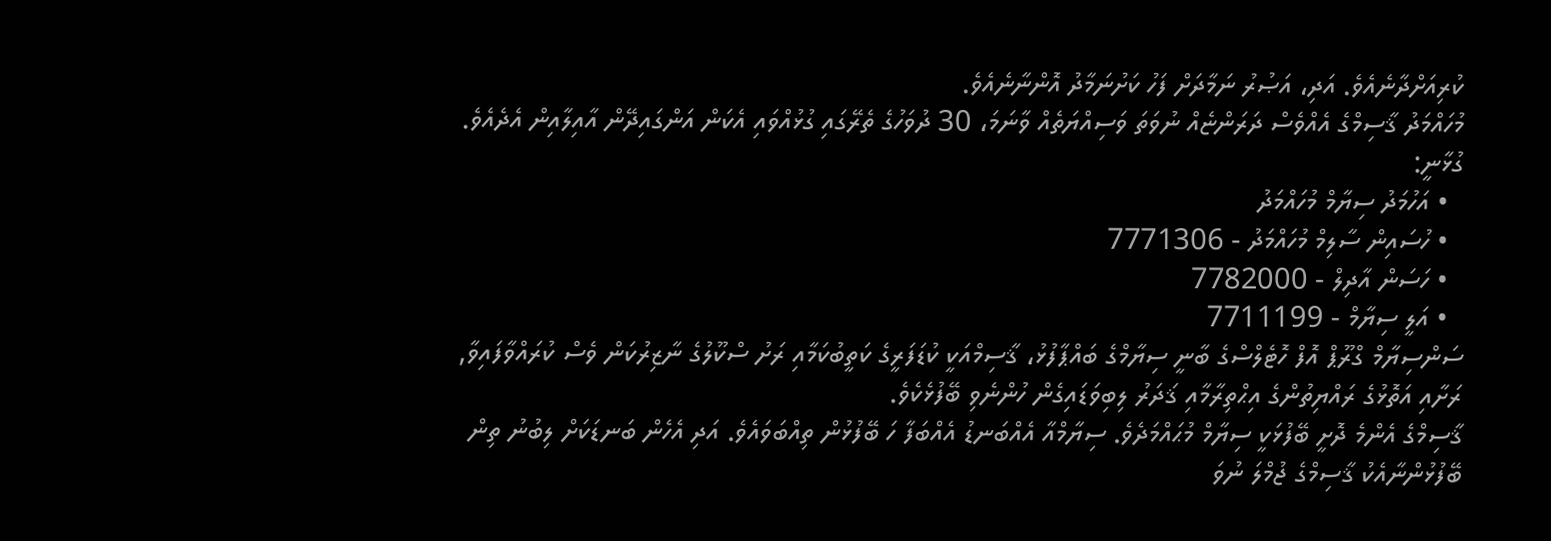ކުރިއަށްދާނެއެވެ. އަދި، އަޞުރު ނަމާދަށް ފަހު ކަށުނަމާދު އޮންނާނެއެވެ.
މުހައްމަދު ޤާސިމްގެ އެއްވެސް ދަރަންޏެއް ނުވަތަ ވަސިއްޔަތެއް ވާނަމަ، 30 ދުވަހުގެ ތެރޭގައި ގުޅުއްވައި އެކަން އަންގައިދޭން އާއިލާއިން އެދެއެވެ. ގުޅާނީ:
  • އަހުމަދު ސިޔާމް މުހައްމަދު
  • ހުސައިން ސާލިމް މުހައްމަދު - 7771306
  • ހަސަން އާދިލް - 7782000
  • އަލީ ސިޔާމް - 7711199
ސަންސިޔާމް ގްރޫޕް އޮފް ހޮޓެލްސްގެ ބާނީ ސިޔާމްގެ ބައްޕާފުޅު، ޤާސިމްއަކީ ކުޑަފަރީގެ ކަތީބުކަމާއި ރަށު ސްކޫލުގެ ނާޒިރުކަން ވެސް ކުރައްވާފައިވާ, ރަށާއި އަތޮޅުގެ ރައްޔިތުންގެ އިޙްތިރާމާއި ޤަދަރު ލިބިވަޑައިގެން ހުންނެވި ބޭފުޅެކެވެ.
ޤާސިމްގެ އެންމެ ދޮށީ ބޭފުޅަކީ ސިޔާމް މުޙައްމަދެވެ. ސިޔާމްއާ އެއްބަނޑު އެއްބަފާ ހަ ބޭފުޅުން ތިއްބަވައެވެ. އަދި އެހެން ބަނޑަކަށް ލިބުނު ތިން ބޭފުޅުންނާއެކު ޤާސިމްގެ ޖުމްލަ ނުވަ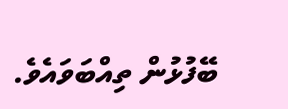ބޭފުޅުން ތިއްބަވައެވެ.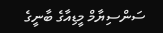ސަންސިޔާމް މީޑިއާގެ ބާނީގެ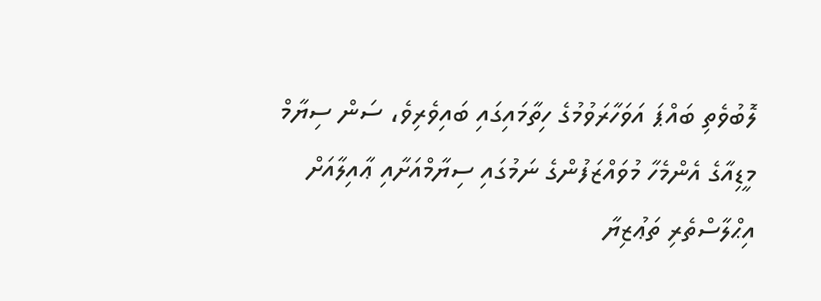ލޮބުވެތި ބައްޕަ އަވަހާރަވުމުގެ ހިތާމައިގައި ބައިވެރިވެ، ސަން ސިޔާމް މީޑިއާގެ އެންމެހާ މުވައްޒަފުންގެ ނަމުގައި ސިޔާމްއަށާއި ޢާއިލާއަށް އިޙްލާސްތެރި ތަޢުޒިޔާ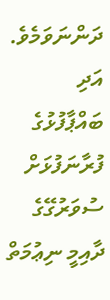ދަންނަވަމެވެ. އަދި ބައްޕާފުޅުގެ ފުރާނަފުޅަށް ސުވަރުގޭގެ ދާއިމީ ނިޢުމަތް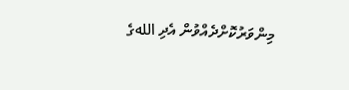މިންވަރުކޮށްދެއްވުން އެދި اللهގެ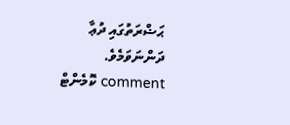ޙަޟްރަތުގައި ދުޢާ ދަންނަވަމެވެ.
comment ކޮމެންޓް